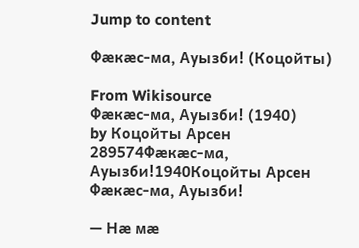Jump to content

Фæкæс-ма, Ауызби! (Коцойты)

From Wikisource
Фæкæс-ма, Ауызби! (1940)
by Коцойты Арсен
289574Фæкæс-ма, Ауызби!1940Коцойты Арсен
Фæкæс-ма, Ауызби!

— Нæ мæ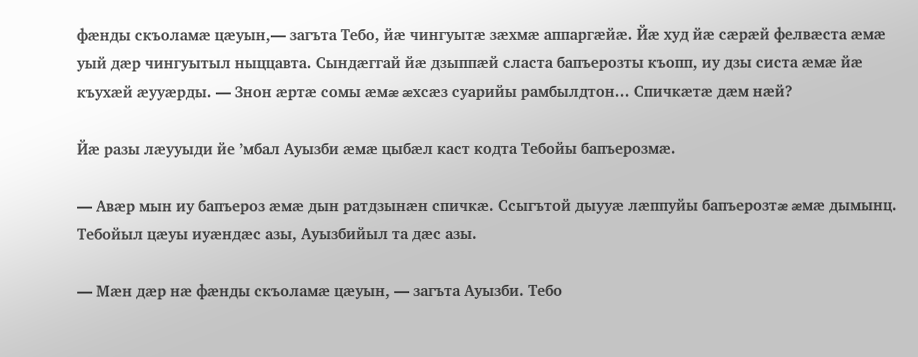фæнды скъоламæ цæуын,— загъта Тебо, йæ чингуытæ зæхмæ аппаргæйæ. Йæ худ йæ сæрæй фелвæста æмæ уый дæр чингуытыл ныццавта. Сындæггай йæ дзыппæй сласта бапъерозты къопп, иу дзы систа æмæ йæ къухæй æууæрды. — Знон æртæ сомы æмæ æхсæз суарийы рамбылдтон... Спичкæтæ дæм нæй?

Йæ разы лæууыди йе ’мбал Ауызби æмæ цыбæл каст кодта Тебойы бапъерозмæ.

— Авæр мын иу бапъероз æмæ дын ратдзынæн спичкæ. Ссыгътой дыууæ лæппуйы бапъерозтæ æмæ дымынц. Тебойыл цæуы иуæндæс азы, Ауызбийыл та дæс азы.

— Мæн дæр нæ фæнды скъоламæ цæуын, — загъта Ауызби. Тебо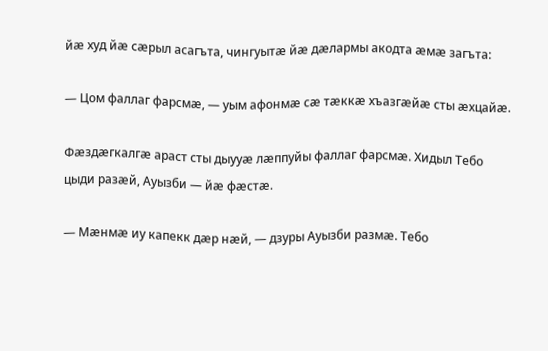йæ худ йæ сæрыл асагъта, чингуытæ йæ дæлармы акодта æмæ загъта:

— Цом фаллаг фарсмæ, — уым афонмæ сæ тæккæ хъазгæйæ сты æхцайæ.

Фæздæгкалгæ араст сты дыууæ лæппуйы фаллаг фарсмæ. Хидыл Тебо цыди разæй, Ауызби — йæ фæстæ.

— Мæнмæ иу капекк дæр нæй, — дзуры Ауызби размæ. Тебо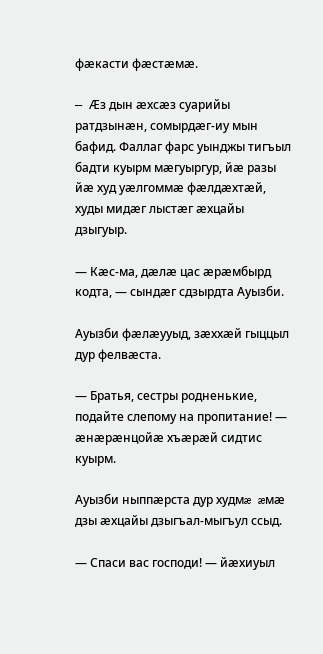фæкасти фæстæмæ.

— Æз дын æхсæз суарийы ратдзынæн, сомырдæг-иу мын бафид. Фаллаг фарс уынджы тигъыл бадти куырм мæгуыргур, йæ разы йæ худ уæлгоммæ фæлдæхтæй, худы мидæг лыстæг æхцайы дзыгуыр.

— Кæс-ма, дæлæ цас æрæмбырд кодта, — сындæг сдзырдта Ауызби.

Ауызби фæлæууыд, зæххæй гыццыл дур фелвæста.

— Братья, сестры родненькие, подайте слепому на пропитание! — æнæрæнцойæ хъæрæй сидтис куырм.

Ауызби ныппæрста дур худмæ æмæ дзы æхцайы дзыгъал-мыгъул ссыд.

— Спаси вас господи! — йæхиуыл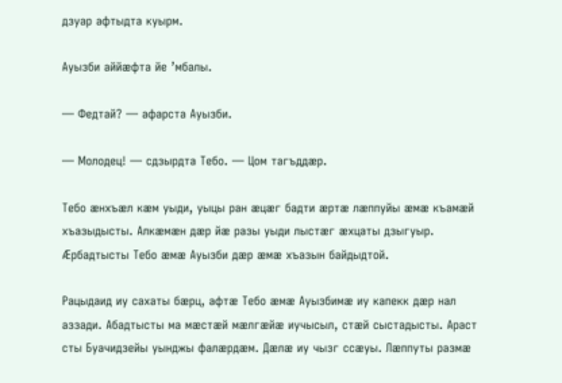дзуар афтыдта куырм.

Ауызби аййæфта йе ’мбалы.

— Федтай? — афарста Ауызби.

— Молодец! — сдзырдта Тебо. — Цом тагъддæр.

Тебо æнхъæл кæм уыди, уыцы ран æцæг бадти æртæ лæппуйы æмæ къамæй хъазыдысты. Алкæмæн дæр йæ разы уыди лыстæг æхцаты дзыгуыр. Æрбадтысты Тебо æмæ Ауызби дæр æмæ хъазын байдыдтой.

Рацыдаид иу сахаты бæрц, афтæ Тебо æмæ Ауызбимæ иу капекк дæр нал аззади. Абадтысты ма мæстæй мæлгæйæ иучысыл, стæй сыстадысты. Араст сты Буачидзейы уынджы фалæрдæм. Дæлæ иу чызг ссæуы. Лæппуты размæ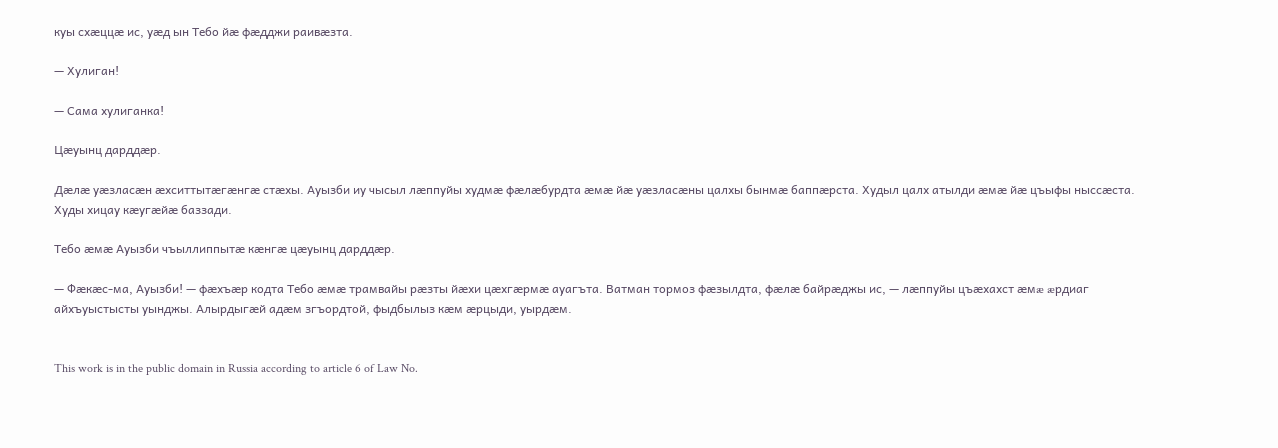куы схæццæ ис, уæд ын Тебо йæ фæдджи раивæзта.

— Хулиган!

— Сама хулиганка!

Цæуынц дарддæр.

Дæлæ уæзласæн æхситтытæгæнгæ стæхы. Ауызби иу чысыл лæппуйы худмæ фæлæбурдта æмæ йæ уæзласæны цалхы бынмæ баппæрста. Худыл цалх атылди æмæ йæ цъыфы ныссæста. Худы хицау кæугæйæ баззади.

Тебо æмæ Ауызби чъыллиппытæ кæнгæ цæуынц дарддæр.

— Фæкæс-ма, Ауызби! — фæхъæр кодта Тебо æмæ трамвайы рæзты йæхи цæхгæрмæ ауагъта. Ватман тормоз фæзылдта, фæлæ байрæджы ис, — лæппуйы цъæхахст æмæ æрдиаг айхъуыстысты уынджы. Алырдыгæй адæм згъордтой, фыдбылыз кæм æрцыди, уырдæм.


This work is in the public domain in Russia according to article 6 of Law No.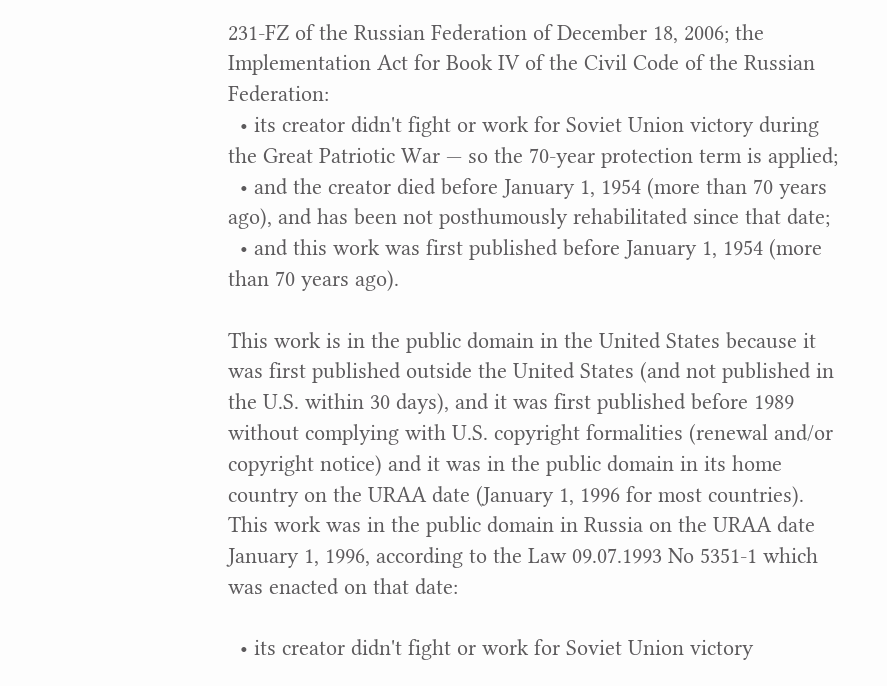231-FZ of the Russian Federation of December 18, 2006; the Implementation Act for Book IV of the Civil Code of the Russian Federation:
  • its creator didn't fight or work for Soviet Union victory during the Great Patriotic War — so the 70-year protection term is applied;
  • and the creator died before January 1, 1954 (more than 70 years ago), and has been not posthumously rehabilitated since that date;
  • and this work was first published before January 1, 1954 (more than 70 years ago).

This work is in the public domain in the United States because it was first published outside the United States (and not published in the U.S. within 30 days), and it was first published before 1989 without complying with U.S. copyright formalities (renewal and/or copyright notice) and it was in the public domain in its home country on the URAA date (January 1, 1996 for most countries).
This work was in the public domain in Russia on the URAA date January 1, 1996, according to the Law 09.07.1993 No 5351-1 which was enacted on that date:

  • its creator didn't fight or work for Soviet Union victory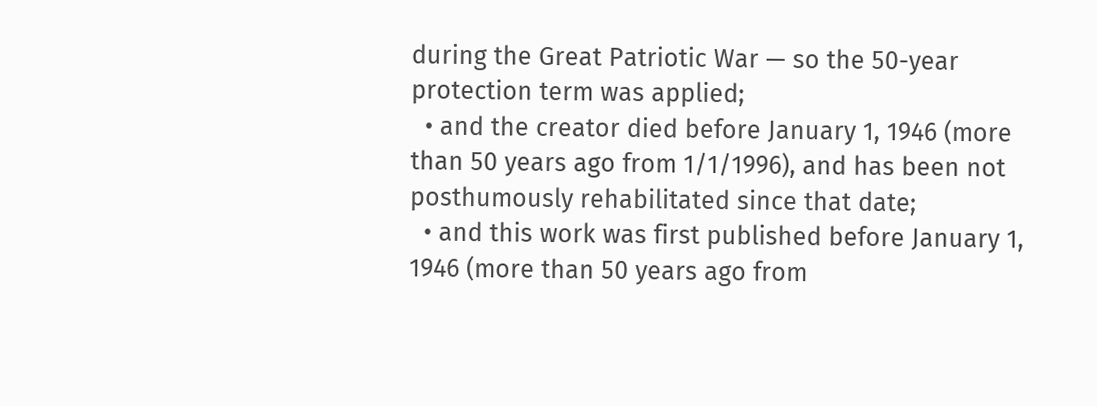during the Great Patriotic War — so the 50-year protection term was applied;
  • and the creator died before January 1, 1946 (more than 50 years ago from 1/1/1996), and has been not posthumously rehabilitated since that date;
  • and this work was first published before January 1, 1946 (more than 50 years ago from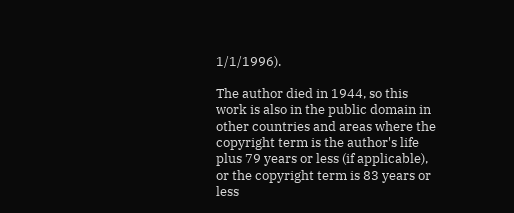1/1/1996).

The author died in 1944, so this work is also in the public domain in other countries and areas where the copyright term is the author's life plus 79 years or less (if applicable), or the copyright term is 83 years or less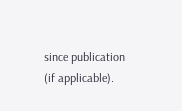since publication (if applicable).